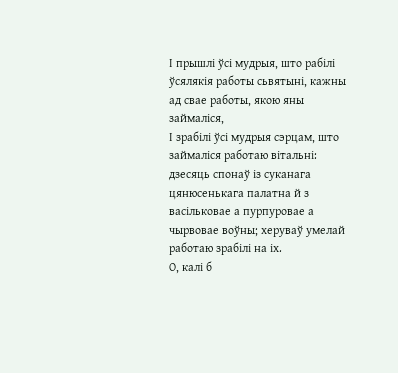І прышлі ўсі мудрыя, што рабілі ўсялякія работы сьвятыні, кажны ад свае работы, якою яны займаліся,
І зрабілі ўсі мудрыя сэрцам, што займаліся работаю вітальні: дзесяць спонаў із суканага цянюсенькага палатна й з васільковае а пурпуровае а чырвовае воўны; херуваў умелай работаю зрабілі на іх.
О, калі б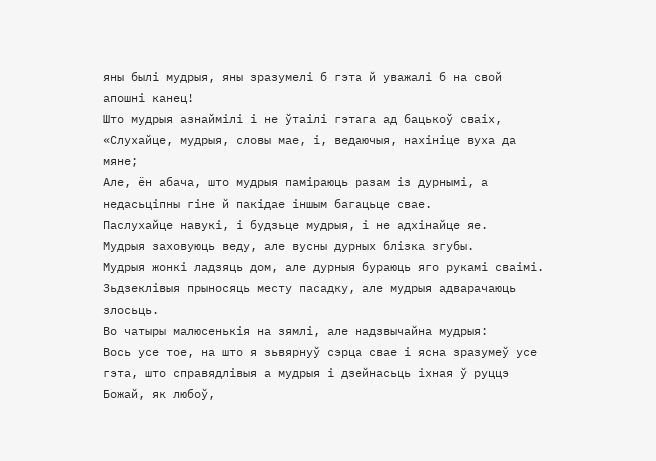яны былі мудрыя, яны зразумелі б гэта й уважалі б на свой апошні канец!
Што мудрыя азнаймілі і не ўтаілі гэтага ад бацькоў сваіх,
«Слухайце, мудрыя, словы мае, і, ведаючыя, нахініце вуха да мяне;
Але, ён абача, што мудрыя паміраюць разам із дурнымі, а недасьціпны гіне й пакідае іншым багацьце свае.
Паслухайце навукі, і будзьце мудрыя, і не адхінайце яе.
Мудрыя заховуюць веду, але вусны дурных блізка згубы.
Мудрыя жонкі ладзяць дом, але дурныя бураюць яго рукамі сваімі.
Зьдзеклівыя прыносяць месту пасадку, але мудрыя адварачаюць злосьць.
Во чатыры малюсенькія на зямлі, але надзвычайна мудрыя:
Вось усе тое, на што я зьвярнуў сэрца свае і ясна зразумеў усе гэта, што справядлівыя а мудрыя і дзейнасьць іхная ў руццэ Божай, як любоў,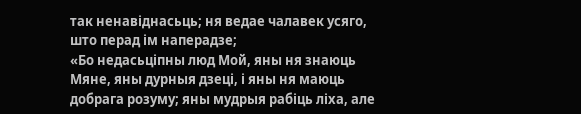так ненавіднасьць; ня ведае чалавек усяго, што перад ім наперадзе;
«Бо недасьціпны люд Мой, яны ня знаюць Мяне, яны дурныя дзеці, і яны ня маюць добрага розуму; яны мудрыя рабіць ліха, але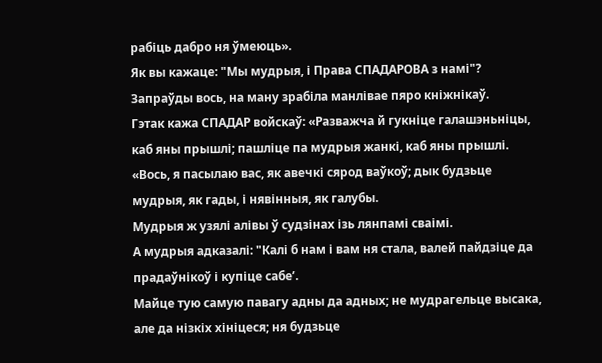рабіць дабро ня ўмеюць».
Як вы кажаце: "Мы мудрыя, і Права СПАДАРОВА з намі"? Запраўды вось, на ману зрабіла манлівае пяро кніжнікаў.
Гэтак кажа СПАДАР войскаў: «Разважча й гукніце галашэньніцы, каб яны прышлі; пашліце па мудрыя жанкі, каб яны прышлі.
«Вось, я пасылаю вас, як авечкі сярод ваўкоў; дык будзьце мудрыя, як гады, і нявінныя, як галубы.
Мудрыя ж узялі алівы ў судзінах ізь лянпамі сваімі.
А мудрыя адказалі: "Калі б нам і вам ня стала, валей пайдзіце да прадаўнікоў і купіце сабе’.
Майце тую самую павагу адны да адных; не мудрагельце высака, але да нізкіх хініцеся; ня будзьце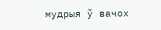мудрыя ў вачох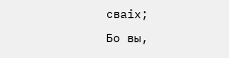сваіх;
Бо вы,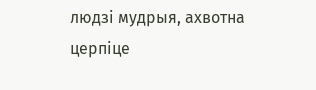людзі мудрыя, ахвотна церпіце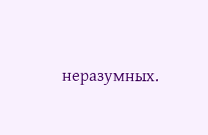неразумных.